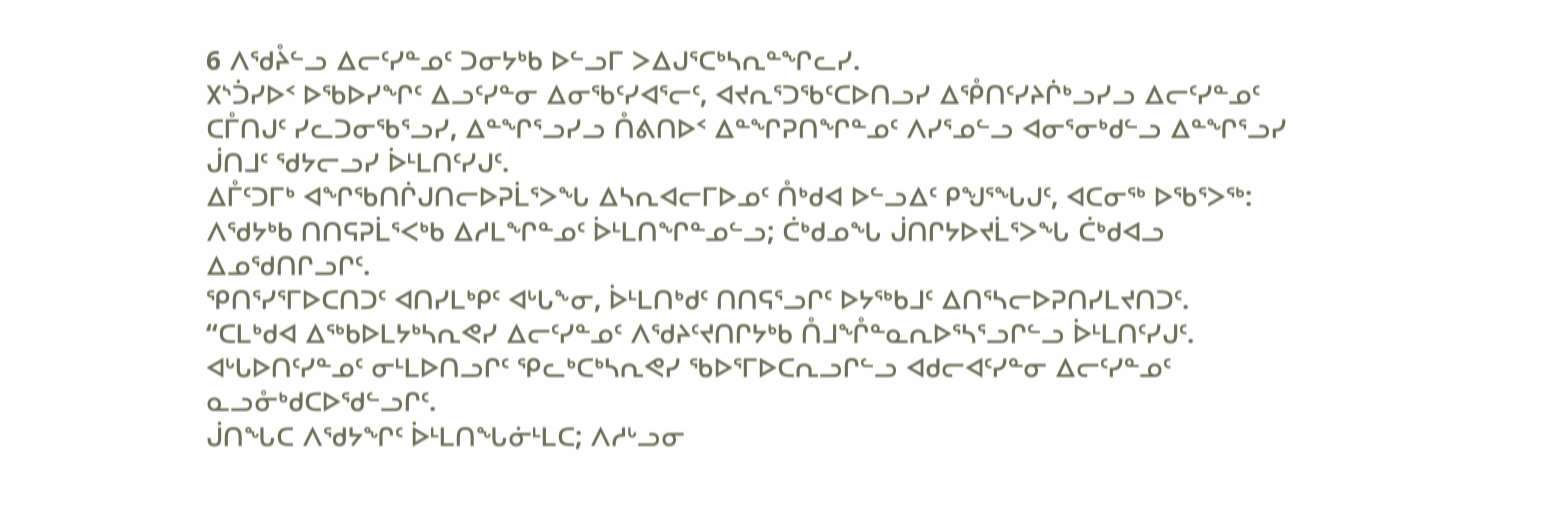6 ᐱᖁᔧᓪᓗ ᐃᓕᑦᓯᓐᓄᑦ ᑐᓂᔭᒃᑲ ᐅᓪᓗᒥ ᐳᐃᒍᕐᑕᒃᓴᕆᓐᖏᓚᓯ.
᙭ᔅᑑᓯᐅᑉ ᐅᖃᐅᓯᖏᑦ ᐃᓗᑦᓯᓐᓂ ᐃᓂᖃᑦᓯᐊᕐᓕᑦ, ᐊᔪᕆᕐᑐᖃᑦᑕᐅᑎᓗᓯ ᐃᕾᑎᑦᓯᔨᒌᒃᓗᓯᓗ ᐃᓕᑦᓯᓐᓄᑦ ᑕᒤᑎᒍᑦ ᓯᓚᑐᓂᖃᕐᓗᓯ, ᐃᓐᖏᕐᓗᓯᓗ ᑍᕕᑎᐅᑉ ᐃᓐᖏᕈᑎᖏᓐᓄᑦ ᐱᓯᕐᓄᓪᓗ ᐊᓂᕐᓂᒃᑯᓪᓗ ᐃᓐᖏᕐᓗᓯ ᒎᑎᒧᑦ ᖁᔭᓕᓗᓯ ᐆᒻᒪᑎᑦᓯᒍᑦ.
ᐃᒤᑦᑐᒥᒃ ᐊᖏᖃᑎᒌᒍᑎᓕᐅᕈᒫᕐᐳᖓ ᐃᓴᕆᐊᓕᒥᐅᓄᑦ ᑍᒃᑯᐊ ᐅᓪᓗᐃᑦ ᑭᖑᕐᖓᒍᑦ, ᐊᑕᓂᖅ ᐅᖃᕐᐳᖅ: ᐱᖁᔭᒃᑲ ᑎᑎᕋᕈᒫᕐᐸᒃᑲ ᐃᓱᒪᖏᓐᓄᑦ ᐆᒻᒪᑎᖏᓐᓄᓪᓗ; ᑖᒃᑯᓄᖓ ᒎᑎᒋᔭᐅᔪᒫᕐᐳᖓ ᑖᒃᑯᐊᓗ ᐃᓄᖁᑎᒋᓗᒋᑦ.
ᕿᑎᕐᓯᕐᒥᐅᑕᑎᑐᑦ ᐊᑎᓯᒪᒃᑭᑦ ᐊᒡᒐᖕᓂ, ᐆᒻᒪᑎᒃᑯᑦ ᑎᑎᕋᕐᓗᒋᑦ ᐅᔭᖅᑲᒧᑦ ᐃᑎᕐᓴᓕᐅᕈᑎᓯᒪᔪᑎᑐᑦ.
“ᑕᒪᒃᑯᐊ ᐃᖅᑲᐅᒪᔭᒃᓴᕆᕙᓯ ᐃᓕᑦᓯᓐᓄᑦ ᐱᖁᔨᑦᔪᑎᒋᔭᒃᑲ ᑍᒧᖎᓐᓇᕆᐅᕐᓴᕐᓗᒋᓪᓗ ᐆᒻᒪᑎᑦᓯᒍᑦ. ᐊᒡᒐᐅᑎᑦᓯᓐᓄᑦ ᓂᒻᒪᐅᑎᓗᒋᑦ ᕿᓚᒃᑕᒃᓴᕆᕙᓯ ᖃᐅᕐᒥᐅᑕᕆᓗᒋᓪᓗ ᐊᑯᓕᐊᑦᓯᓐᓂ ᐃᓕᑦᓯᓐᓄᑦ ᓇᓗᓁᒃᑯᑕᐅᖁᓪᓗᒋᑦ.
ᒎᑎᖓᑕ ᐱᖁᔭᖏᑦ ᐆᒻᒪᑎᖓᓃᒻᒪᑕ; ᐱᓱᒡᓗᓂ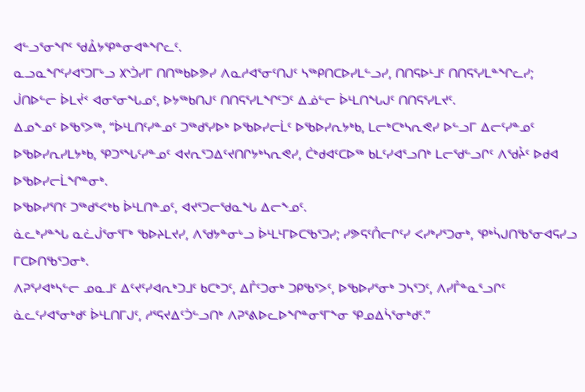ᐊᓪᓗᕐᓂᖏᑦ ᖁᐂᔭᕿᓐᓂᐊᓐᖏᓚᑦ.
ᓇᓗᓇᖏᑦᓯᐊᕐᑐᒥᒡᓗ ᙭ᔅᑑᓯᒥ ᑎᑎᖅᑲᐅᕗᓯ ᐱᓇᓱᐊᕐᓂᑦᑎᒍᑦ ᓴᖅᑭᑎᑕᐅᓯᒪᓪᓗᓯ, ᑎᑎᕋᐅᒻᒧᑦ ᑎᑎᕋᕐᓯᒪᓐᖏᓚᓯ; ᒎᑎᐅᓪᓕ ᐆᒪᔫᑉ ᐊᓂᕐᓂᖓᓄᑦ, ᐅᔭᖅᑲᑎᒍᑦ ᑎᑎᕋᕐᓯᒪᖏᑦᑐᑦ ᐃᓅᓪᓕ ᐆᒻᒪᑎᖓᒍᑦ ᑎᑎᕋᕐᓯᒪᔪᑦ.
ᐃᓄᖕᓄᑦ ᐅᖃᕐᐳᖅ, “ᐆᒻᒪᑎᑦᓯᓐᓄᑦ ᑐᖅᑯᕐᓯᐅᒃ ᐅᖃᐅᓯᓕᒫᑦ ᐅᖃᐅᓯᕆᔭᒃᑲ, ᒪᓕᒃᑕᒃᓴᕆᕙᓯ ᐅᓪᓗᒥ ᐃᓕᑦᓯᓐᓄᑦ ᐅᖃᐅᓯᕆᓯᒪᔭᒃᑲ, ᕿᑐᕐᖓᑦᓯᓐᓄᑦ ᐊᔪᕆᕐᑐᐃᑦᔪᑎᒋᔭᒃᓴᕆᕙᓯ, ᑖᒃᑯᐊᑦᑕᐅᖅ ᑲᒪᑦᓯᐊᕐᓗᑎᒃ ᒪᓕᖁᓪᓗᒋᑦ ᐱᖁᔧᑦ ᐅᑯᐊ ᐅᖃᐅᓯᓕᒫᖏᓐᓂᒃ.
ᐅᖃᐅᓯᕐᑎᑦ ᑐᖅᑯᕐᐸᒃᑲ ᐆᒻᒪᑎᓐᓄᑦ, ᐊᔪᕐᑐᓕᖁᓇᖓ ᐃᓕᖕᓄᑦ.
ᓈᓚᒃᓯᓐᖓ ᓇᓛᒎᕐᓂᕐᒥᒃ ᖃᐅᔨᒪᔪᓯ, ᐱᖁᔭᓐᓂᒡᓗ ᐆᒻᒪᒻᒥᐅᑕᖃᕐᑐᓯ; ᓯᕗᕋᑦᑍᓕᒋᑦᓯ ᐸᓯᒃᓯᕐᑐᓂᒃ, ᕿᒃᓵᒍᑎᖃᕐᓂᐊᕋᓯᓗ ᒥᑕᐅᑎᖃᕐᑐᓂᒃ.
ᐱᕈᕐᓯᐊᒃᓴᓪᓕ ᓄᓇᒧᑦ ᐃᑦᔪᑦᓯᐊᕆᒃᑐᒧᑦ ᑲᑕᒃᑐᑦ, ᐃᒤᑦᑐᓂᒃ ᑐᑭᖃᕐᐳᑦ, ᐅᖃᐅᓯᕐᓂᒃ ᑐᓴᕐᑐᑦ, ᐱᓯᒤᓐᓇᕐᓗᒋᑦ ᓈᓚᑦᓯᐊᕐᓂᒃᑯᑦ ᐆᒻᒪᑎᒥᒍᑦ, ᓱᕐᕋᔪᐃᑦᑑᓪᓗᑎᒃ ᐱᕈᕐᕕᐅᓚᐅᖏᓐᓂᕐᒥᖕᓂ ᕿᓄᐃᓵᕐᓂᒃᑯᑦ.”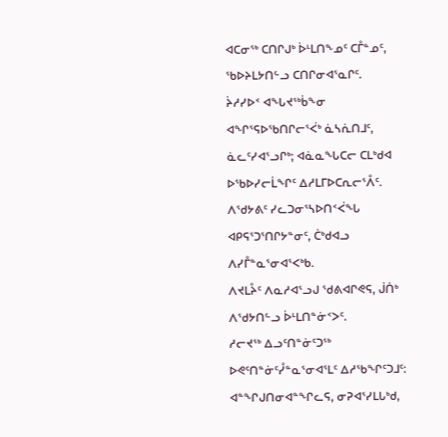ᐊᑕᓂᖅ ᑕᑎᒋᒍᒃ ᐆᒻᒪᑎᖕᓄᑦ ᑕᒤᓐᓄᑦ, ᖃᐅᔨᒪᔭᑎᓪᓗ ᑕᑎᒋᓂᐊᕐᓇᒋᑦ.
ᔩᓱᓯᐅᑉ ᐊᖓᔪᖅᑳᖕᓂ ᐊᖏᕐᕋᐅᖃᑎᒋᓕᕐᐹᒃ ᓈᓴᕇᑎᒧᑦ, ᓈᓚᑦᓯᐊᕐᓗᒋᒃ; ᐊᓈᓇᖓᑕᓕ ᑕᒪᒃᑯᐊ ᐅᖃᐅᓯᓕᒫᖏᑦ ᐃᓱᒪᒥᐅᑕᕆᓕᕐᐰᑦ.
ᐱᖁᔭᕕᑦ ᓯᓚᑐᓂᕐᓴᐅᑎᑉᐹᖓ ᐊᑭᕋᕐᑐᕐᑎᒋᔭᓐᓂᑦ, ᑖᒃᑯᐊᓗ ᐱᓯᒤᓐᓇᕐᓂᐊᕐᐸᒃᑲ.
ᐱᔪᒪᔧᑦ ᐱᓇᓱᐊᕐᓗᒍ ᖁᕕᐊᒋᕙᕋ, ᒎᑏᒃ ᐱᖁᔭᑎᓪᓗ ᐆᒻᒪᑎᓐᓃᑉᐳᑦ.
ᓱᓕᔪᖅ ᐃᓗᑦᑎᓐᓃᑦᑐᖅ ᐅᕙᑦᑎᓐᓃᑦᓮᓐᓇᕐᓂᐊᕐᒪᑦ ᐃᓱᖃᖏᑦᑐᒧᑦ:
ᐊᓐᖏᒍᑎᓂᐊᓐᖏᓚᕋ, ᓂᕈᐊᕐᓯᒪᒐᒃᑯ,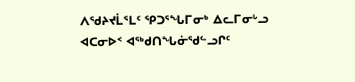ᐱᖁᔨᔪᒫᕐᒪᑦ ᕿᑐᕐᖓᒥᓂᒃ ᐃᓚᒥᓂᒡᓗ ᐊᑕᓂᐅᑉ ᐊᖅᑯᑎᖓᓃᖁᓪᓗᒋᑦ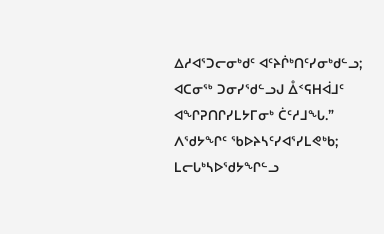ᐃᓱᐊᕐᑐᓕᓂᒃᑯᑦ ᐊᑦᔨᒌᒃᑎᑦᓯᓂᒃᑯᓪᓗ; ᐊᑕᓂᖅ ᑐᓂᓯᖁᓪᓗᒍ ᐂᑉᕋᕼᐋᒧᑦ ᐊᖏᕈᑎᒋᓯᒪᔭᒥᓂᒃ ᑖᑦᓱᒧᖓ.”
ᐱᖁᔭᖏᑦ ᖃᐅᔨᓴᑦᓯᐊᕐᓯᒪᕙᒃᑲ; ᒪᓕᒐᒃᓴᐅᖁᔭᖏᓪᓗ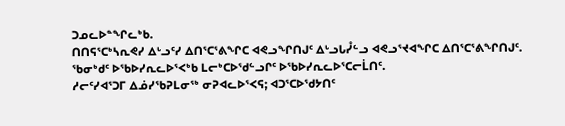ᑐᓄᓚᐅᓐᖏᓚᒃᑲ.
ᑎᑎᕋᕐᑕᒃᓴᕆᕙᓯ ᐃᒡᓗᑦᓯ ᐃᑎᕐᑕᕐᕕᖏᑕ ᐊᕙᓗᖏᑎᒍᑦ ᐃᒡᓗᒐᓮᓪᓗ ᐊᕙᓗᕐᔪᐊᖏᑕ ᐃᑎᕐᑕᕐᕕᖏᑎᒍᑦ.
ᖃᓂᒃᑯᑦ ᐅᖃᐅᓯᕆᓚᐅᕐᐸᒃᑲ ᒪᓕᒃᑕᐅᖁᓪᓗᒋᑦ ᐅᖃᐅᓯᕆᓚᐅᕐᑕᓕᒫᑎᑦ.
ᓱᓕᑦᓯᐊᕐᑐᒥ ᐃᓅᓯᖃᕈᒪᓂᖅ ᓂᕈᐊᓚᐅᕐᐸᕋ; ᐊᑐᕐᑕᐅᖁᔭᑎᑦ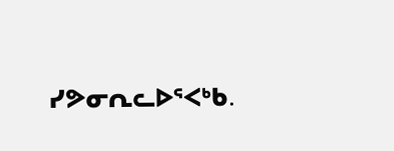ᓯᕗᓂᕆᓚᐅᕐᐸᒃᑲ.